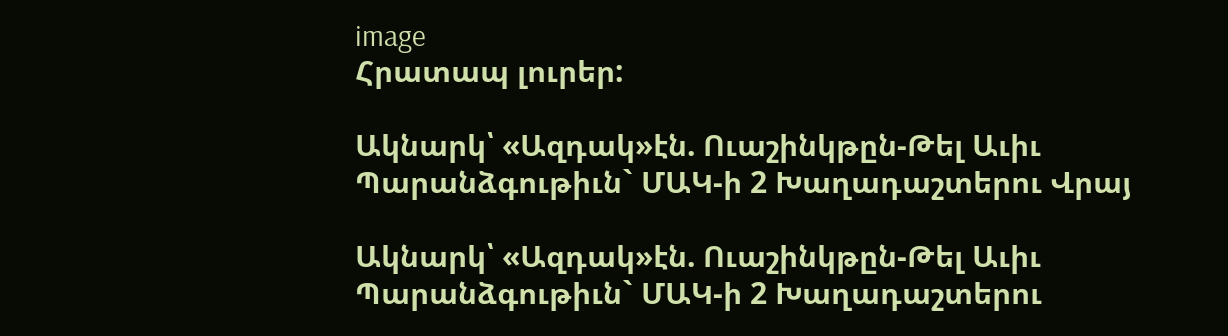image
Հրատապ լուրեր:

Ակնարկ՝ «Ազդակ»էն. Ուաշինկթըն-Թել Աւիւ Պարանձգութիւն` ՄԱԿ-ի 2 Խաղադաշտերու Վրայ

Ակնարկ՝ «Ազդակ»էն. Ուաշինկթըն-Թել Աւիւ Պարանձգութիւն` ՄԱԿ-ի 2 Խաղադաշտերու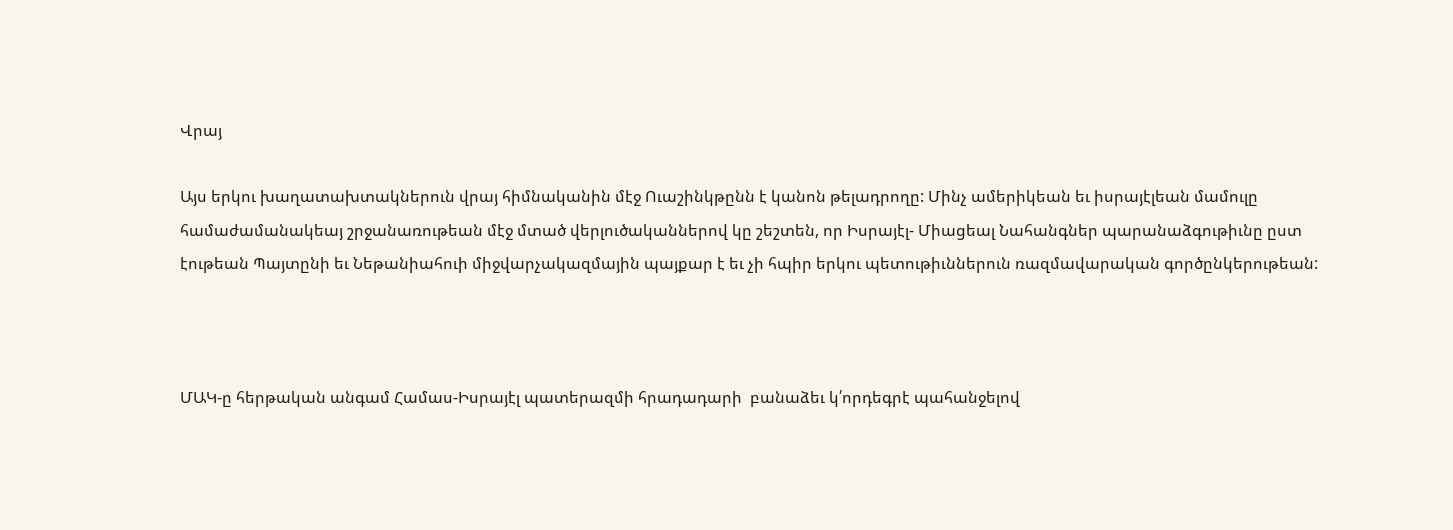Վրայ

Այս երկու խաղատախտակներուն վրայ հիմնականին մէջ Ուաշինկթընն է կանոն թելադրողը: Մինչ ամերիկեան եւ իսրայէլեան մամուլը համաժամանակեայ շրջանառութեան մէջ մտած վերլուծականներով կը շեշտեն, որ Իսրայէլ- Միացեալ Նահանգներ պարանաձգութիւնը ըստ էութեան Պայտընի եւ Նեթանիահուի միջվարչակազմային պայքար է եւ չի հպիր երկու պետութիւններուն ռազմավարական գործընկերութեան:



ՄԱԿ-ը հերթական անգամ Համաս-Իսրայէլ պատերազմի հրադադարի  բանաձեւ կ՛որդեգրէ պահանջելով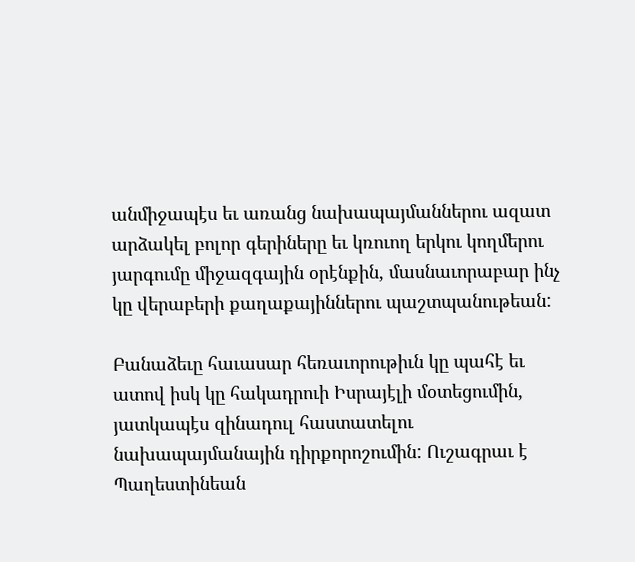անմիջապէս եւ առանց նախապայմաններու ազատ արձակել բոլոր գերիները եւ կռուող երկու կողմերու յարգումը միջազգային օրէնքին, մասնաւորաբար ինչ կը վերաբերի քաղաքայիններու պաշտպանութեան:

Բանաձեւը հաւասար հեռաւորութիւն կը պահէ եւ ատով իսկ կը հակադրուի Իսրայէլի մօտեցումին, յատկապէս զինադուլ հաստատելու նախապայմանային դիրքորոշումին: Ուշագրաւ է Պաղեստինեան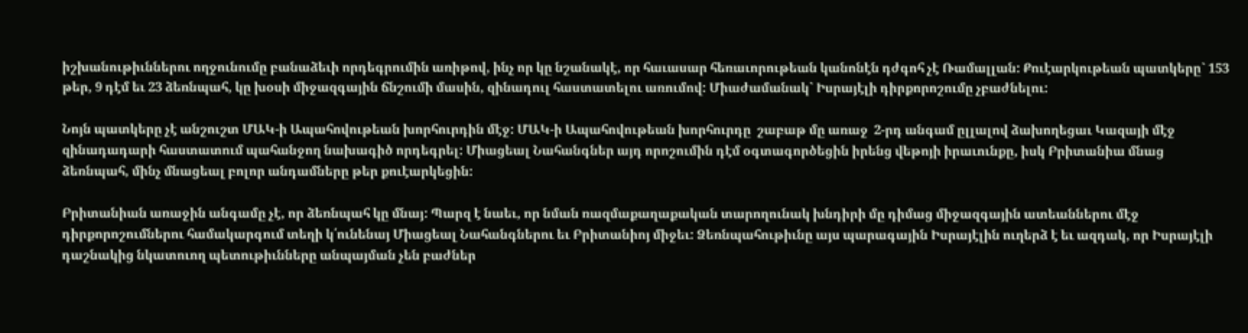իշխանութիւններու ողջունումը բանաձեւի որդեգրումին առիթով, ինչ որ կը նշանակէ, որ հաւասար հեռաւորութեան կանոնէն դժգոհ չէ Ռամալլան: Քուէարկութեան պատկերը` 153 թեր, 9 դէմ եւ 23 ձեռնպահ, կը խօսի միջազգային ճնշումի մասին, զինադուլ հաստատելու առումով: Միաժամանակ` Իսրայէլի դիրքորոշումը չբաժնելու:

Նոյն պատկերը չէ անշուշտ ՄԱԿ-ի Ապահովութեան խորհուրդին մէջ: ՄԱԿ-ի Ապահովութեան խորհուրդը  շաբաթ մը առաջ  2-րդ անգամ ըլլալով ձախողեցաւ Կազայի մէջ զինադադարի հաստատում պահանջող նախագիծ որդեգրել: Միացեալ Նահանգներ այդ որոշումին դէմ օգտագործեցին իրենց վեթոյի իրաւունքը, իսկ Բրիտանիա մնաց ձեռնպահ, մինչ մնացեալ բոլոր անդամները թեր քուէարկեցին:

Բրիտանիան առաջին անգամը չէ, որ ձեռնպահ կը մնայ: Պարզ է նաեւ, որ նման ռազմաքաղաքական տարողունակ խնդիրի մը դիմաց միջազգային ատեաններու մէջ դիրքորոշումներու համակարգում տեղի կ՛ունենայ Միացեալ Նահանգներու եւ Բրիտանիոյ միջեւ: Ձեռնպահութիւնը այս պարագային Իսրայէլին ուղերձ է եւ ազդակ, որ Իսրայէլի դաշնակից նկատուող պետութիւնները անպայման չեն բաժներ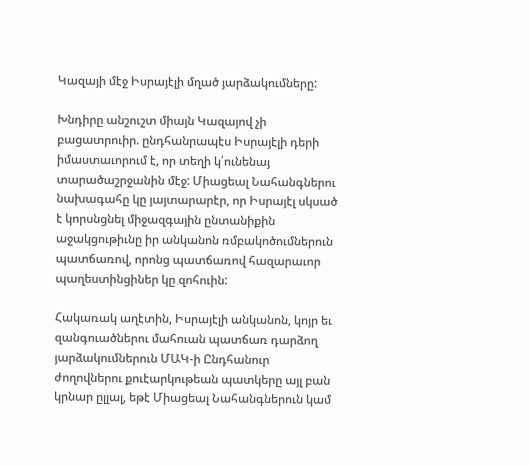Կազայի մէջ Իսրայէլի մղած յարձակումները:

Խնդիրը անշուշտ միայն Կազայով չի բացատրուիր. ընդհանրապէս Իսրայէլի դերի իմաստաւորում է, որ տեղի կ՛ունենայ տարածաշրջանին մէջ: Միացեալ Նահանգներու նախագահը կը յայտարարէր, որ Իսրայէլ սկսած է կորսնցնել միջազգային ընտանիքին աջակցութիւնը իր անկանոն ռմբակոծումներուն պատճառով, որոնց պատճառով հազարաւոր պաղեստինցիներ կը զոհուին:

Հակառակ աղէտին, Իսրայէլի անկանոն, կոյր եւ զանգուածներու մահուան պատճառ դարձող յարձակումներուն ՄԱԿ-ի Ընդհանուր ժողովներու քուէարկութեան պատկերը այլ բան կրնար ըլլալ, եթէ Միացեալ Նահանգներուն կամ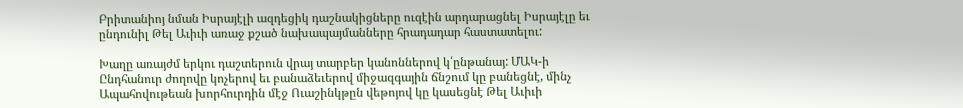Բրիտանիոյ նման Իսրայէլի ազդեցիկ դաշնակիցները ուզէին արդարացնել Իսրայէլը եւ ընդունիլ Թել Աւիւի առաջ քշած նախապայմանները հրադադար հաստատելու:

Խաղը առայժմ երկու դաշտերուն վրայ տարբեր կանոններով կ՛ընթանայ: ՄԱԿ-ի Ընդհանուր ժողովը կոչերով եւ բանաձեւերով միջազգային ճնշում կը բանեցնէ, մինչ Ապահովութեան խորհուրդին մէջ Ուաշինկթըն վեթոյով կը կասեցնէ Թել Աւիւի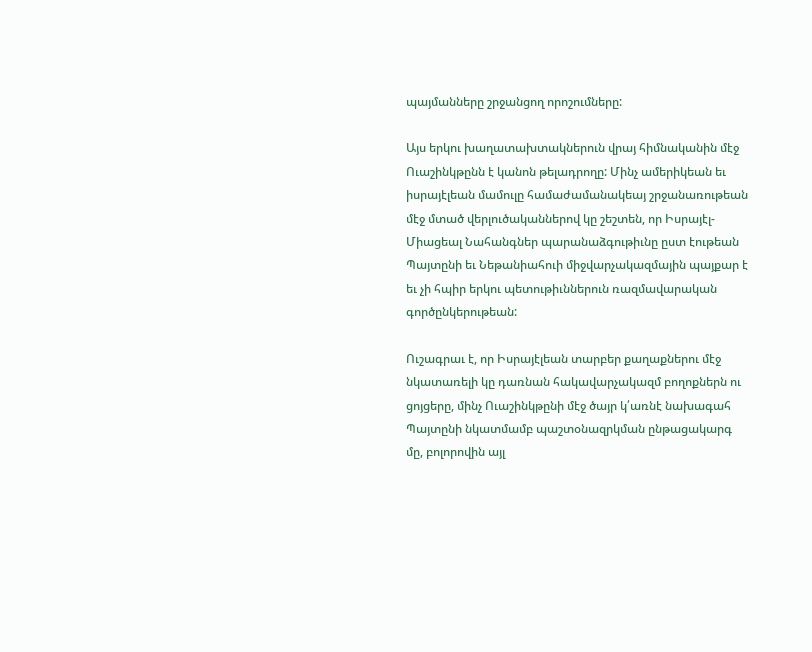պայմանները շրջանցող որոշումները:

Այս երկու խաղատախտակներուն վրայ հիմնականին մէջ Ուաշինկթընն է կանոն թելադրողը: Մինչ ամերիկեան եւ իսրայէլեան մամուլը համաժամանակեայ շրջանառութեան մէջ մտած վերլուծականներով կը շեշտեն, որ Իսրայէլ- Միացեալ Նահանգներ պարանաձգութիւնը ըստ էութեան Պայտընի եւ Նեթանիահուի միջվարչակազմային պայքար է եւ չի հպիր երկու պետութիւններուն ռազմավարական գործընկերութեան:

Ուշագրաւ է, որ Իսրայէլեան տարբեր քաղաքներու մէջ նկատառելի կը դառնան հակավարչակազմ բողոքներն ու ցոյցերը, մինչ Ուաշինկթընի մէջ ծայր կ՛առնէ նախագահ Պայտընի նկատմամբ պաշտօնազրկման ընթացակարգ մը, բոլորովին այլ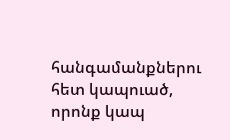հանգամանքներու հետ կապուած, որոնք կապ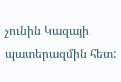չունին Կազայի պատերազմին հետ: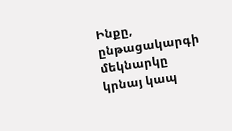Ինքը, ընթացակարգի մեկնարկը կրնայ կապ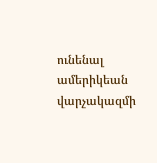ունենալ ամերիկեան վարչակազմի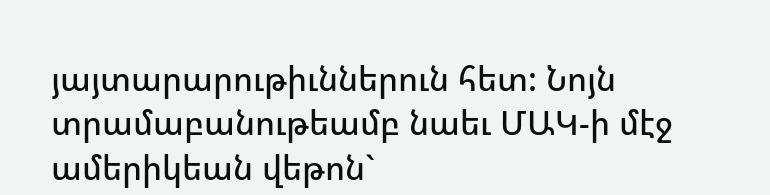յայտարարութիւններուն հետ: Նոյն տրամաբանութեամբ նաեւ ՄԱԿ-ի մէջ ամերիկեան վեթոն`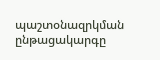պաշտօնազրկման ընթացակարգը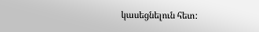կասեցնելուն հետ: